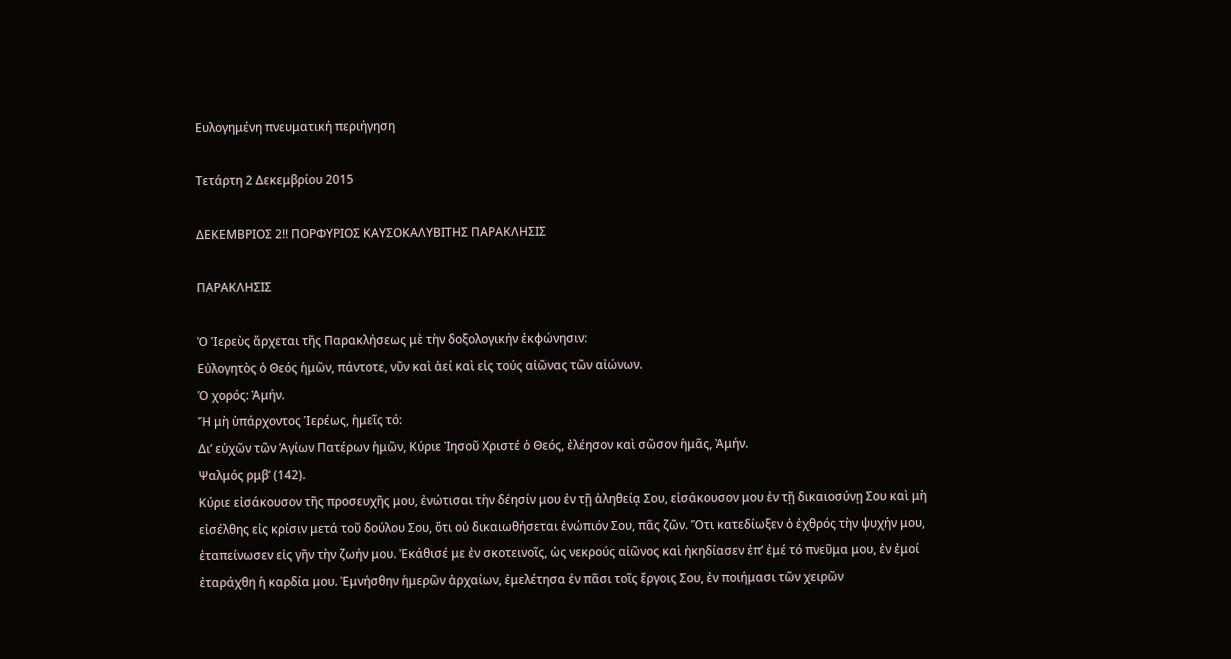Ευλογημένη πνευματική περιήγηση

Τετάρτη 2 Δεκεμβρίου 2015

ΔΕΚΕΜΒΡΙΟΣ 2!! ΠΟΡΦΥΡΙΟΣ ΚΑΥΣΟΚΑΛΥΒΙΤΗΣ ΠΑΡΑΚΛΗΣΙΣ

ΠΑΡΑΚΛΗΣΙΣ

Ὁ Ἱερεὺς ἄρχεται τῆς Παρακλήσεως μὲ τὴν δοξολογικήν ἐκφώνησιν:
Εὐλογητὸς ὁ Θεός ἡμῶν, πάντοτε, νῦν καὶ ἀεί καὶ εἰς τούς αἰῶνας τῶν αἰώνων.
Ὁ χορός: Ἀμήν.
Ἤ μὴ ὑπάρχοντος Ἱερέως, ἡμεῖς τό:
Δι’ εὐχῶν τῶν Ἁγίων Πατέρων ἡμῶν, Κύριε Ἰησοῦ Χριστέ ὁ Θεός, ἐλέησον καὶ σῶσον ἡμᾶς, Ἀμήν.
Ψαλμός ρμβ’ (142).
Κύριε εἰσάκουσον τῆς προσευχῆς μου, ἐνώτισαι τὴν δέησίν μου ἐν τῇ ἀληθείᾳ Σου, εἰσάκουσον μου ἐν τῇ δικαιοσύνῃ Σου καὶ μὴ εἰσέλθης εἰς κρίσιν μετά τοῦ δούλου Σου, ὅτι οὐ δικαιωθήσεται ἐνώπιόν Σου, πᾶς ζῶν. Ὅτι κατεδίωξεν ὁ ἐχθρός τὴν ψυχήν μου, ἐταπείνωσεν εἰς γῆν τὴν ζωήν μου. Ἐκάθισέ με ἐν σκοτεινοῖς, ὡς νεκρούς αἰῶνος καὶ ἠκηδίασεν ἐπ’ ἐμέ τό πνεῦμα μου, ἐν ἐμοί ἐταράχθη ἡ καρδία μου. Ἐμνήσθην ἡμερῶν ἀρχαίων, ἐμελέτησα ἐν πᾶσι τοῖς ἔργοις Σου, ἐν ποιήμασι τῶν χειρῶν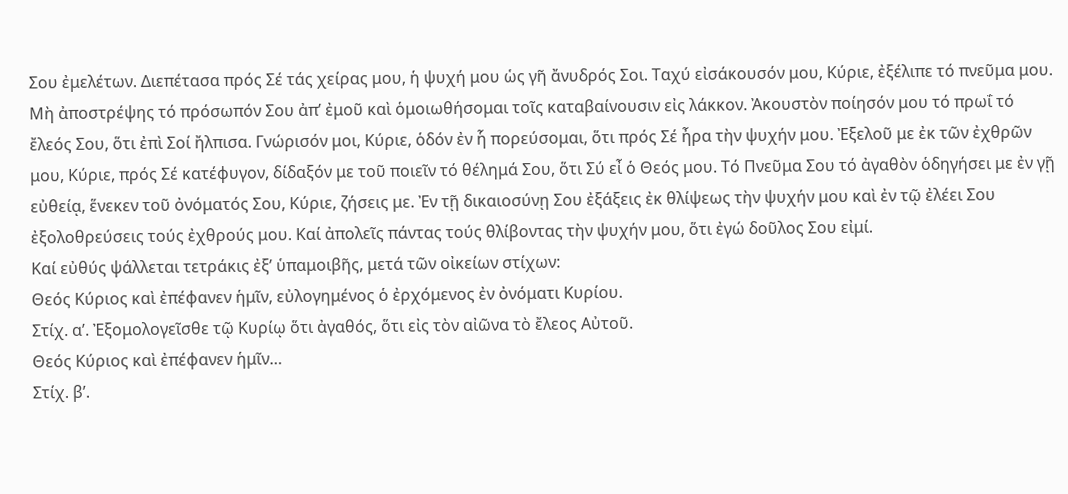Σου ἐμελέτων. Διεπέτασα πρός Σέ τάς χείρας μου, ἡ ψυχή μου ὡς γῆ ἄνυδρός Σοι. Ταχύ εἰσάκουσόν μου, Κύριε, ἐξέλιπε τό πνεῦμα μου. Μὴ ἀποστρέψης τό πρόσωπόν Σου ἀπ’ ἐμοῦ καὶ ὁμοιωθήσομαι τοῖς καταβαίνουσιν εἰς λάκκον. Ἀκουστὸν ποίησόν μου τό πρωΐ τό ἔλεός Σου, ὅτι ἐπὶ Σοί ἤλπισα. Γνώρισόν μοι, Κύριε, ὁδόν ἐν ἧ πορεύσομαι, ὅτι πρός Σέ ἦρα τὴν ψυχήν μου. Ἐξελοῦ με ἐκ τῶν ἐχθρῶν μου, Κύριε, πρός Σέ κατέφυγον, δίδαξόν με τοῦ ποιεῖν τό θέλημά Σου, ὅτι Σύ εἶ ὁ Θεός μου. Τό Πνεῦμα Σου τό ἀγαθὸν ὁδηγήσει με ἐν γῇ εὐθείᾳ, ἕνεκεν τοῦ ὀνόματός Σου, Κύριε, ζήσεις με. Ἐν τῇ δικαιοσύνῃ Σου ἐξάξεις ἐκ θλίψεως τὴν ψυχήν μου καὶ ἐν τῷ ἐλέει Σου ἐξολοθρεύσεις τούς ἐχθρούς μου. Καί ἀπολεῖς πάντας τούς θλίβοντας τὴν ψυχήν μου, ὅτι ἐγώ δοῦλος Σου εἰμί.
Καί εὐθύς ψάλλεται τετράκις ἐξ’ ὑπαμοιβῆς, μετά τῶν οἰκείων στίχων:
Θεός Κύριος καὶ ἐπέφανεν ἡμῖν, εὐλογημένος ὁ ἐρχόμενος ἐν ὀνόματι Κυρίου.
Στίχ. α’. Ἐξομολογεῖσθε τῷ Κυρίῳ ὅτι ἀγαθός, ὅτι εἰς τὸν αἰῶνα τὸ ἔλεος Αὐτοῦ.
Θεός Κύριος καὶ ἐπέφανεν ἡμῖν…
Στίχ. β’.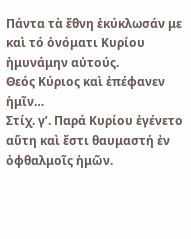Πάντα τὰ ἔθνη ἐκύκλωσάν με καὶ τό ὀνόματι Κυρίου ἠμυνάμην αὐτούς.
Θεός Κύριος καὶ ἐπέφανεν ἡμῖν…
Στίχ. γ’. Παρά Κυρίου ἐγένετο αὕτη καὶ ἔστι θαυμαστή ἐν ὀφθαλμοῖς ἡμῶν.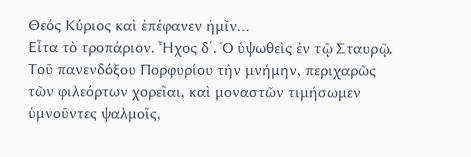Θεός Κύριος καὶ ἐπέφανεν ἡμῖν…
Εἶτα τὸ τροπάριον. Ἦχος δ΄. Ὁ ὑψωθεὶς ἐν τῷ Σταυρῷ.
Τοῦ πανενδόξου Πορφυρίου τὴν μνήμην, περιχαρῶς τῶν φιλεόρτων χορεῖαι, καὶ μοναστῶν τιμήσωμεν ὑμνοῦντες ψαλμοῖς,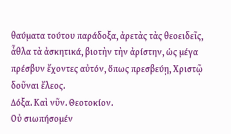θαύματα τούτου παράδοξα, ἀρετὰς τὰς θεοειδεῖς, ἆθλα τὰ ἀσκητικά, βιοτὴν τὴν ἀρίστην, ὡς μέγα πρέσβυν ἔχοντες αὐτόν, ὅπως πρεσβεύῃ, Χριστῷ δοῦναι ἔλεος.
Δόξα. Καὶ νῦν. Θεοτοκίον.
Οὐ σιωπήσομέν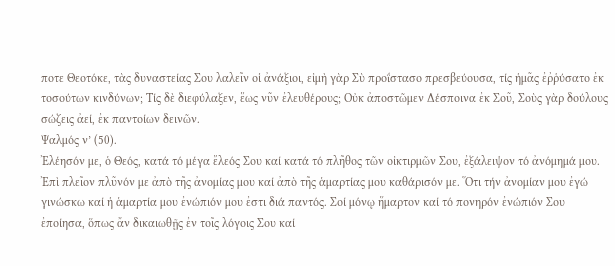ποτε Θεοτόκε, τὰς δυναστείας Σου λαλεῖν οἱ ἀνάξιοι, εἰμὴ γὰρ Σὺ προΐστασο πρεσβεύουσα, τίς ἡμᾶς ἐῤῥύσατο ἐκ τοσούτων κινδύνων; Τίς δὲ διεφύλαξεν, ἕως νῦν ἐλευθέρους; Οὐκ ἀποστῶμεν Δέσποινα ἐκ Σοῦ, Σοὺς γὰρ δούλους σώζεις ἀεί, ἐκ παντοίων δεινῶν.
Ψαλμός ν’ (50).
Ἐλέησόν με, ὁ Θεός, κατά τό μέγα ἔλεός Σου καί κατά τό πλῆθος τῶν οἰκτιρμῶν Σου, ἐξάλειψον τό ἀνόμημά μου. Ἐπὶ πλεῖον πλῦνόν με ἀπὸ τῆς ἀνομίας μου καί ἀπὸ τῆς ἁμαρτίας μου καθάρισόν με. Ὅτι τήν ἀνομίαν μου ἐγώ γινώσκω καί ἡ ἁμαρτία μου ἐνώπιόν μου ἐστι διά παντός. Σοί μόνῳ ἥμαρτον καί τό πονηρόν ἐνώπιόν Σου ἐποίησα, ὅπως ἄν δικαιωθῇς ἐν τοῖς λόγοις Σου καί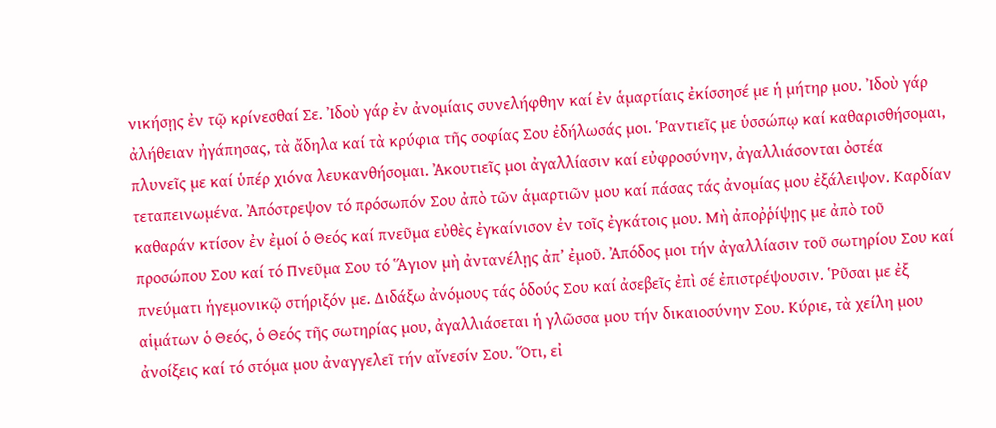νικήσῃς ἐν τῷ κρίνεσθαί Σε. Ἰδοὺ γάρ ἐν ἀνομίαις συνελήφθην καί ἐν ἁμαρτίαις ἐκίσσησέ με ἡ μήτηρ μου. Ἰδοὺ γάρ ἀλήθειαν ἠγάπησας, τὰ ἄδηλα καί τὰ κρύφια τῆς σοφίας Σου ἐδήλωσάς μοι. Ῥαντιεῖς με ὑσσώπῳ καί καθαρισθήσομαι, πλυνεῖς με καί ὑπέρ χιόνα λευκανθήσομαι. Ἀκουτιεῖς μοι ἀγαλλίασιν καί εὐφροσύνην, ἀγαλλιάσονται ὀστέα τεταπεινωμένα. Ἀπόστρεψον τό πρόσωπόν Σου ἀπὸ τῶν ἁμαρτιῶν μου καί πάσας τάς ἀνομίας μου ἐξάλειψον. Καρδίαν καθαράν κτίσον ἐν ἐμοί ὁ Θεός καί πνεῦμα εὐθὲς ἐγκαίνισον ἐν τοῖς ἐγκάτοις μου. Μὴ ἀποῤῥίψῃς με ἀπὸ τοῦ προσώπου Σου καί τό Πνεῦμα Σου τό Ἅγιον μὴ ἀντανέλῃς ἀπ’ ἐμοῦ. Ἀπόδος μοι τήν ἀγαλλίασιν τοῦ σωτηρίου Σου καί πνεύματι ἡγεμονικῷ στήριξόν με. Διδάξω ἀνόμους τάς ὁδούς Σου καί ἀσεβεῖς ἐπὶ σέ ἐπιστρέψουσιν. Ῥῦσαι με ἐξ αἱμάτων ὁ Θεός, ὁ Θεός τῆς σωτηρίας μου, ἀγαλλιάσεται ἡ γλῶσσα μου τήν δικαιοσύνην Σου. Κύριε, τὰ χείλη μου ἀνοίξεις καί τό στόμα μου ἀναγγελεῖ τήν αἴνεσίν Σου. Ὅτι, εἰ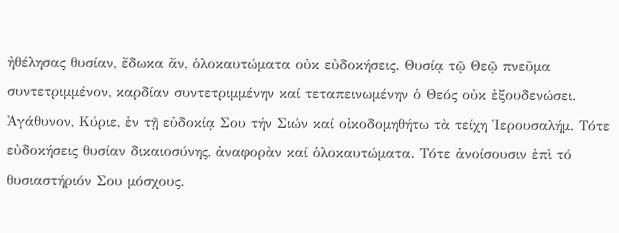ἠθέλησας θυσίαν, ἔδωκα ἄν, ὁλοκαυτώματα οὐκ εὐδοκήσεις. Θυσίᾳ τῷ Θεῷ πνεῦμα συντετριμμένον, καρδίαν συντετριμμένην καί τεταπεινωμένην ὁ Θεός οὐκ ἐξουδενώσει. Ἀγάθυνον, Κύριε, ἐν τῇ εὐδοκίᾳ Σου τήν Σιών καί οἰκοδομηθήτω τὰ τείχη Ἱερουσαλήμ. Τότε εὐδοκήσεις θυσίαν δικαιοσύνης, ἀναφορὰν καί ὁλοκαυτώματα. Τότε ἀνοίσουσιν ἐπὶ τό θυσιαστήριόν Σου μόσχους.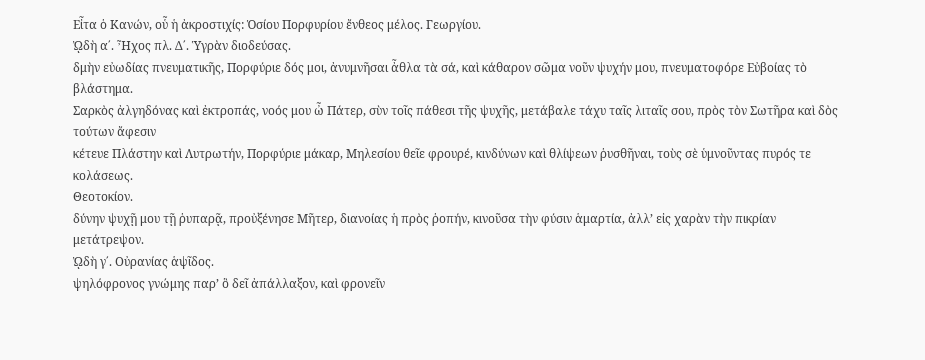Εἶτα ὁ Κανών, οὗ ἡ ἀκροστιχίς: Ὁσίου Πορφυρίου ἔνθεος μέλος. Γεωργίου.
ᾨδὴ α΄. Ἦχος πλ. Δ΄. Ὑγρὰν διοδεύσας.
δμὴν εὐωδίας πνευματικῆς, Πορφύριε δός μοι, ἀνυμνῆσαι ἆθλα τὰ σά, καὶ κάθαρον σῶμα νοῦν ψυχήν μου, πνευματοφόρε Εὐβοίας τὸ βλάστημα.
Σαρκὸς ἀλγηδόνας καὶ ἐκτροπάς, νοός μου ὦ Πάτερ, σὺν τοῖς πάθεσι τῆς ψυχῆς, μετάβαλε τάχυ ταῖς λιταῖς σου, πρὸς τὸν Σωτῆρα καὶ δὸς τούτων ἄφεσιν
κέτευε Πλάστην καὶ Λυτρωτήν, Πορφύριε μάκαρ, Μηλεσίου θεῖε φρουρέ, κινδύνων καὶ θλίψεων ῥυσθῆναι, τοὺς σὲ ὑμνοῦντας πυρός τε κολάσεως.
Θεοτοκίον.
δύνην ψυχῇ μου τῇ ῥυπαρᾷ, προὐξένησε Μῆτερ, διανοίας ἡ πρὸς ῥοπήν, κινοῦσα τὴν φύσιν ἁμαρτία, ἀλλ’ εἰς χαρὰν τὴν πικρίαν μετάτρεψον.
ᾨδὴ γ΄. Οὐρανίας ἁψῖδος.
ψηλόφρονος γνώμης παρ’ ὃ δεῖ ἀπάλλαξον, καὶ φρονεῖν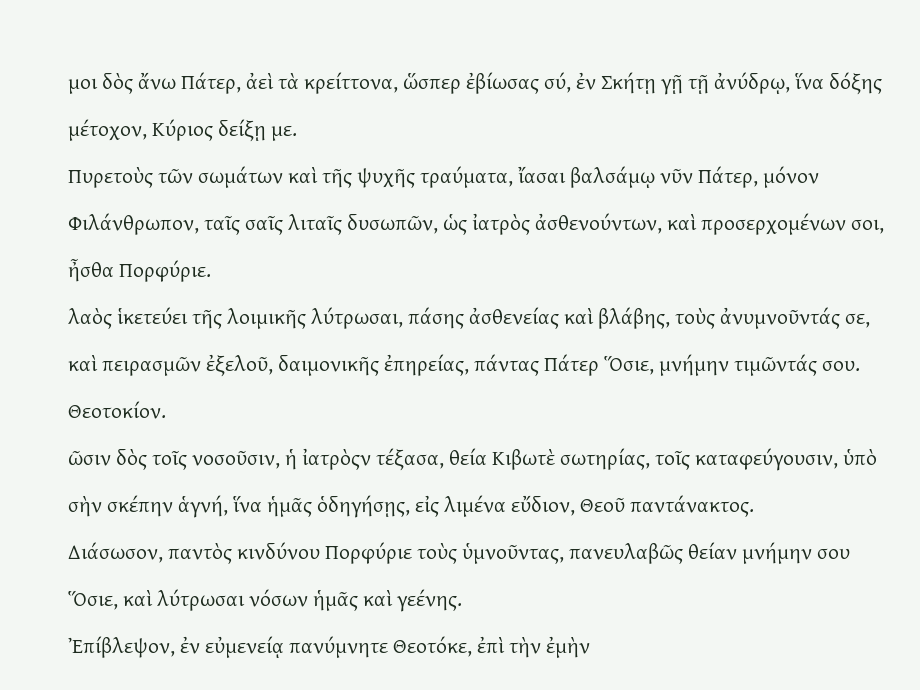μοι δὸς ἄνω Πάτερ, ἀεὶ τὰ κρείττονα, ὥσπερ ἐβίωσας σύ, ἐν Σκήτῃ γῇ τῇ ἀνύδρῳ, ἵνα δόξης μέτοχον, Κύριος δείξῃ με.
Πυρετοὺς τῶν σωμάτων καὶ τῆς ψυχῆς τραύματα, ἴασαι βαλσάμῳ νῦν Πάτερ, μόνον Φιλάνθρωπον, ταῖς σαῖς λιταῖς δυσωπῶν, ὡς ἰατρὸς ἀσθενούντων, καὶ προσερχομένων σοι, ἦσθα Πορφύριε.
λαὸς ἱκετεύει τῆς λοιμικῆς λύτρωσαι, πάσης ἀσθενείας καὶ βλάβης, τοὺς ἀνυμνοῦντάς σε, καὶ πειρασμῶν ἐξελοῦ, δαιμονικῆς ἐπηρείας, πάντας Πάτερ Ὅσιε, μνήμην τιμῶντάς σου.
Θεοτοκίον.
ῶσιν δὸς τοῖς νοσοῦσιν, ἡ ἰατρὸςν τέξασα, θεία Κιβωτὲ σωτηρίας, τοῖς καταφεύγουσιν, ὑπὸ σὴν σκέπην ἁγνή, ἵνα ἡμᾶς ὁδηγήσῃς, εἰς λιμένα εὔδιον, Θεοῦ παντάνακτος.
Διάσωσον, παντὸς κινδύνου Πορφύριε τοὺς ὑμνοῦντας, πανευλαβῶς θείαν μνήμην σου Ὅσιε, καὶ λύτρωσαι νόσων ἡμᾶς καὶ γεένης.
Ἐπίβλεψον, ἐν εὐμενείᾳ πανύμνητε Θεοτόκε, ἐπὶ τὴν ἐμὴν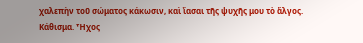χαλεπὴν τοῦ σώματος κάκωσιν, καὶ ἴασαι τῆς ψυχῆς μου τὸ ἄλγος.
Κάθισμα. Ἦχος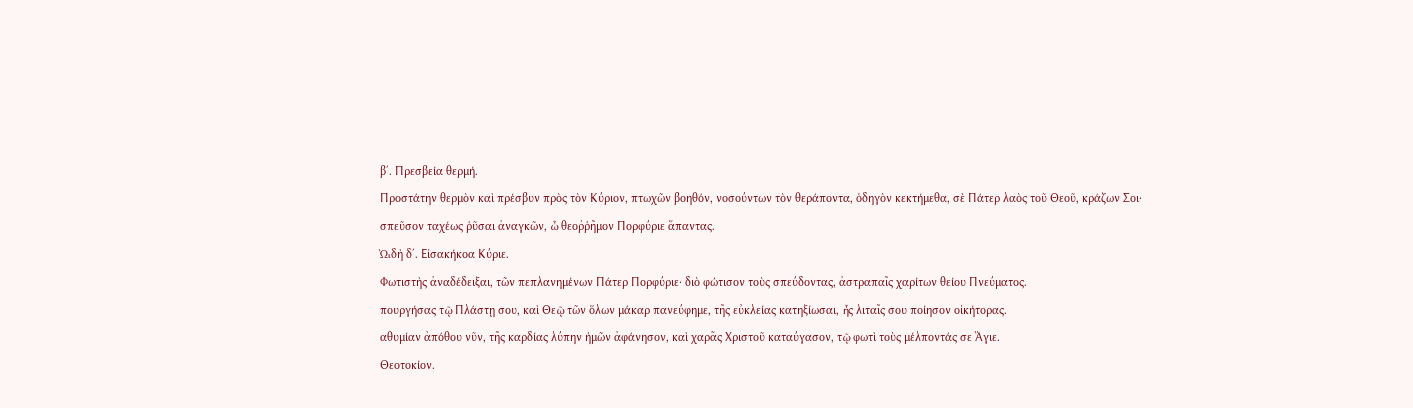β΄. Πρεσβεία θερμή.
Προστάτην θερμὸν καὶ πρέσβυν πρὸς τὸν Κύριον, πτωχῶν βοηθόν, νοσούντων τὸν θεράποντα, ὁδηγὸν κεκτήμεθα, σὲ Πάτερ λαὸς τοῦ Θεοῦ, κράζων Σοι· σπεῦσον ταχέως ῥῦσαι ἀναγκῶν, ὦ θεοῤῥῆμον Πορφύριε ἅπαντας.
ᾨδὴ δ΄. Εἰσακήκοα Κύριε.
Φωτιστὴς ἀναδέδειξαι, τῶν πεπλανημένων Πάτερ Πορφύριε· διὸ φώτισον τοὺς σπεύδοντας, ἀστραπαῖς χαρίτων θείου Πνεύματος.
πουργήσας τῷ Πλάστῃ σου, καὶ Θεῷ τῶν ὅλων μάκαρ πανεύφημε, τῆς εὐκλείας κατηξίωσαι, ἧς λιταῖς σου ποίησον οἰκήτορας.
αθυμίαν ἀπόθου νῦν, τῆς καρδίας λύπην ἡμῶν ἀφάνησον, καὶ χαρᾶς Χριστοῦ καταύγασον, τῷ φωτὶ τοὺς μέλποντάς σε Ἅγιε.
Θεοτοκίον.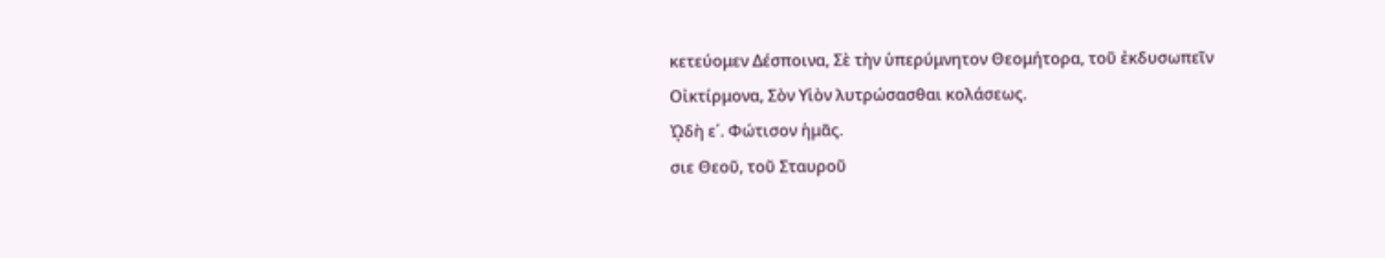κετεύομεν Δέσποινα, Σὲ τὴν ὑπερύμνητον Θεομήτορα, τοῦ ἐκδυσωπεῖν Οἰκτίρμονα, Σὸν Υἱὸν λυτρώσασθαι κολάσεως.
ᾨδὴ ε΄. Φώτισον ἡμᾶς.
σιε Θεοῦ, τοῦ Σταυροῦ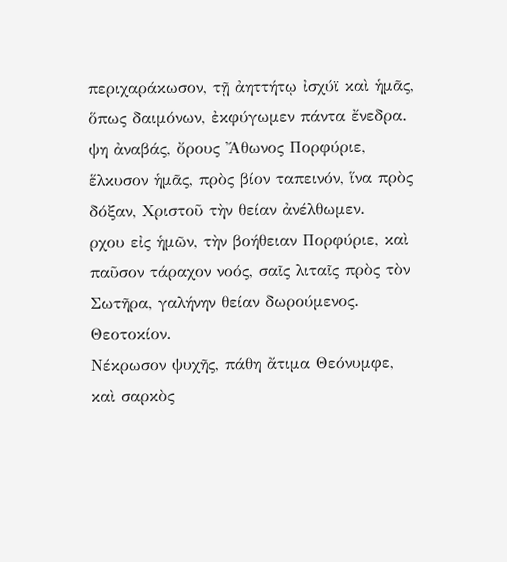περιχαράκωσον, τῇ ἀηττήτῳ ἰσχύϊ καὶ ἡμᾶς, ὅπως δαιμόνων, ἐκφύγωμεν πάντα ἔνεδρα.
ψη ἀναβάς, ὄρους Ἄθωνος Πορφύριε, ἕλκυσον ἡμᾶς, πρὸς βίον ταπεινόν, ἵνα πρὸς δόξαν, Χριστοῦ τὴν θείαν ἀνέλθωμεν.
ρχου εἰς ἡμῶν, τὴν βοήθειαν Πορφύριε, καὶ παῦσον τάραχον νοός, σαῖς λιταῖς πρὸς τὸν Σωτῆρα, γαλήνην θείαν δωρούμενος.
Θεοτοκίον.
Νέκρωσον ψυχῆς, πάθη ἄτιμα Θεόνυμφε, καὶ σαρκὸς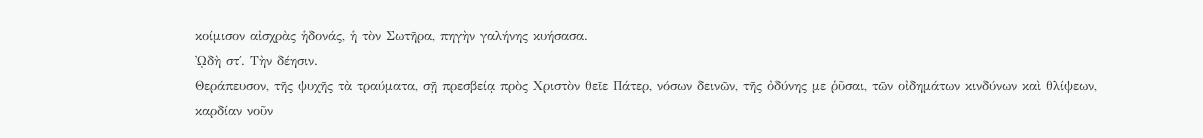κοίμισον αἰσχρὰς ἡδονάς, ἡ τὸν Σωτῆρα, πηγὴν γαλήνης κυήσασα.
ᾨδὴ στ΄. Τὴν δέησιν.
Θεράπευσον, τῆς ψυχῆς τὰ τραύματα, σῇ πρεσβείᾳ πρὸς Χριστὸν θεῖε Πάτερ, νόσων δεινῶν, τῆς ὀδύνης με ῥῦσαι, τῶν οἰδημάτων κινδύνων καὶ θλίψεων, καρδίαν νοῦν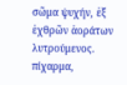σῶμα ψυχήν, ἐξ ἐχθρῶν ἀοράτων λυτρούμενος.
πίχαρμα,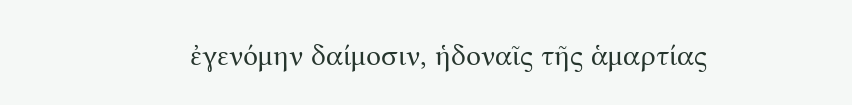ἐγενόμην δαίμοσιν, ἡδοναῖς τῆς ἁμαρτίας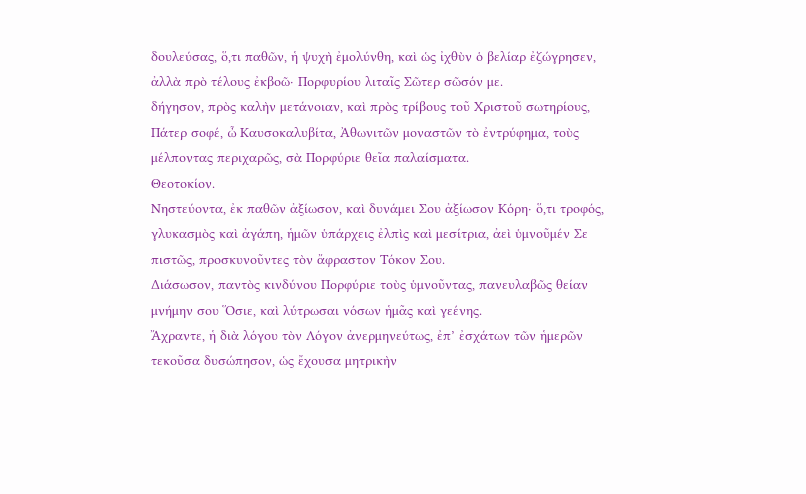δουλεύσας, ὅ,τι παθῶν, ἡ ψυχὴ ἐμολύνθη, καὶ ὡς ἰχθὺν ὁ βελίαρ ἐζώγρησεν, ἀλλὰ πρὸ τέλους ἐκβοῶ· Πορφυρίου λιταῖς Σῶτερ σῶσόν με.
δήγησον, πρὸς καλὴν μετάνοιαν, καὶ πρὸς τρίβους τοῦ Χριστοῦ σωτηρίους, Πάτερ σοφέ, ὦ Καυσοκαλυβίτα, Ἀθωνιτῶν μοναστῶν τὸ ἐντρύφημα, τοὺς μέλποντας περιχαρῶς, σὰ Πορφύριε θεῖα παλαίσματα.
Θεοτοκίον.
Νηστεύοντα, ἐκ παθῶν ἀξίωσον, καὶ δυνάμει Σου ἀξίωσον Κόρη· ὅ,τι τροφός, γλυκασμὸς καὶ ἀγάπη, ἡμῶν ὑπάρχεις ἐλπὶς καὶ μεσίτρια, ἀεὶ ὑμνοῦμέν Σε πιστῶς, προσκυνοῦντες τὸν ἄφραστον Τόκον Σου.
Διάσωσον, παντὸς κινδύνου Πορφύριε τοὺς ὑμνοῦντας, πανευλαβῶς θείαν μνήμην σου Ὅσιε, καὶ λύτρωσαι νόσων ἡμᾶς καὶ γεένης.
Ἄχραντε, ἡ διὰ λόγου τὸν Λόγον ἀνερμηνεύτως, ἐπ’ ἐσχάτων τῶν ἡμερῶν τεκοῦσα δυσώπησον, ὡς ἔχουσα μητρικὴν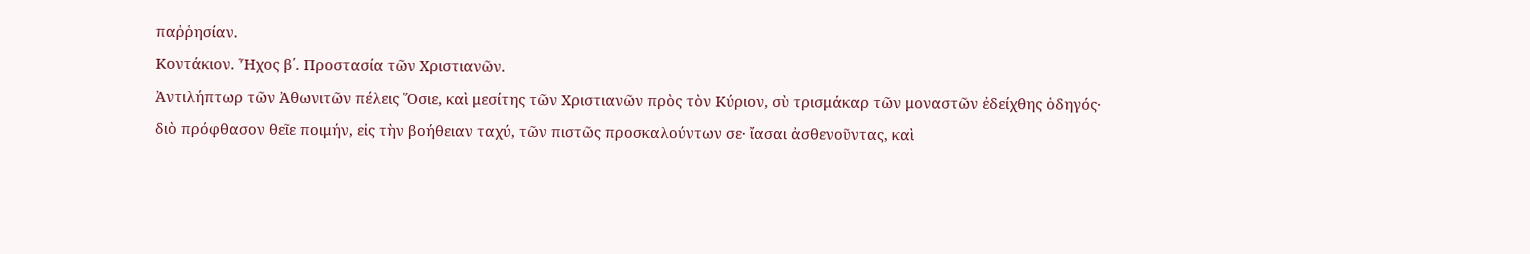παῤῥησίαν.
Κοντάκιον. Ἦχος β΄. Προστασία τῶν Χριστιανῶν.
Ἀντιλήπτωρ τῶν Ἀθωνιτῶν πέλεις Ὅσιε, καὶ μεσίτης τῶν Χριστιανῶν πρὸς τὸν Κύριον, σὺ τρισμάκαρ τῶν μοναστῶν ἐδείχθης ὁδηγός· διὸ πρόφθασον θεῖε ποιμήν, εἰς τὴν βοήθειαν ταχύ, τῶν πιστῶς προσκαλούντων σε· ἴασαι ἀσθενοῦντας, καὶ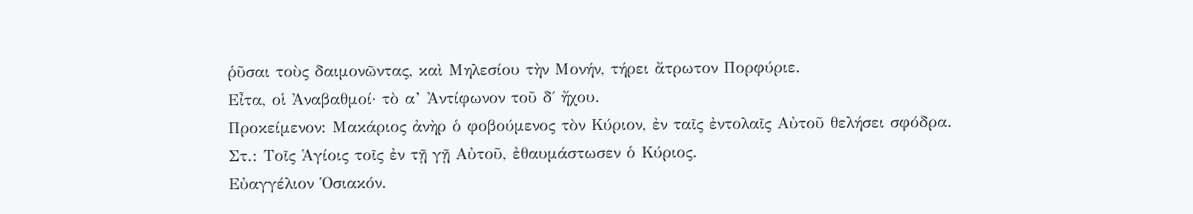ῥῦσαι τοὺς δαιμονῶντας, καὶ Μηλεσίου τὴν Μονήν, τήρει ἄτρωτον Πορφύριε.
Εἶτα, οἱ Ἀναβαθμοί· τὸ α’ Ἀντίφωνον τοῦ δ΄ ἤχου.
Προκείμενον: Μακάριος ἀνὴρ ὁ φοβούμενος τὸν Κύριον, ἐν ταῖς ἐντολαῖς Αὐτοῦ θελήσει σφόδρα.
Στ.: Τοῖς Ἁγίοις τοῖς ἐν τῇ γῇ Αὐτοῦ, ἐθαυμάστωσεν ὁ Κύριος.
Εὐαγγέλιον Ὁσιακόν.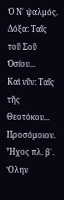Ὁ Ν΄ ψαλμός.
Δόξα: Ταῖς τοῦ Σοῦ Ὁσίου...
Καὶ νῦν: Ταῖς τῆς Θεοτόκου...
Προσόμοιον. Ἦχος πλ. β΄. Ὅλην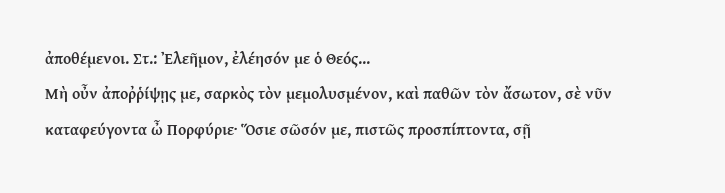ἀποθέμενοι. Στ.: Ἐλεῆμον, ἐλέησόν με ὁ Θεός...
Μὴ οὖν ἀποῤῥίψῃς με, σαρκὸς τὸν μεμολυσμένον, καὶ παθῶν τὸν ἄσωτον, σὲ νῦν καταφεύγοντα ὦ Πορφύριε· Ὅσιε σῶσόν με, πιστῶς προσπίπτοντα, σῇ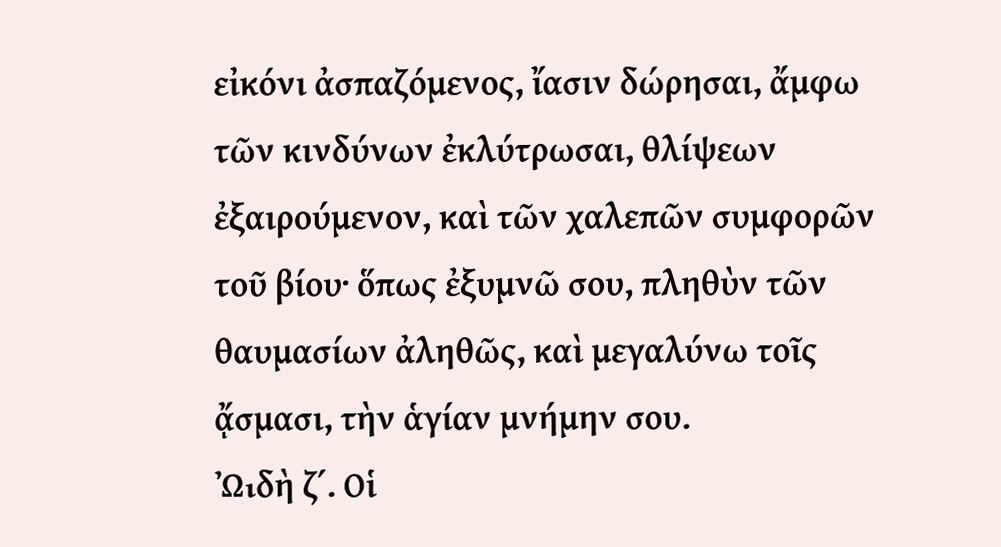εἰκόνι ἀσπαζόμενος, ἴασιν δώρησαι, ἄμφω τῶν κινδύνων ἐκλύτρωσαι, θλίψεων ἐξαιρούμενον, καὶ τῶν χαλεπῶν συμφορῶν τοῦ βίου· ὅπως ἐξυμνῶ σου, πληθὺν τῶν θαυμασίων ἀληθῶς, καὶ μεγαλύνω τοῖς ᾄσμασι, τὴν ἁγίαν μνήμην σου.
ᾨδὴ ζ΄. Οἱ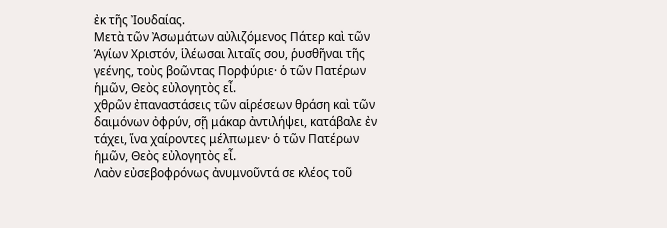ἐκ τῆς Ἰουδαίας.
Μετὰ τῶν Ἀσωμάτων αὐλιζόμενος Πάτερ καὶ τῶν Ἁγίων Χριστόν, ἱλέωσαι λιταῖς σου, ῥυσθῆναι τῆς γεένης, τοὺς βοῶντας Πορφύριε· ὁ τῶν Πατέρων ἡμῶν, Θεὸς εὐλογητὸς εἶ.
χθρῶν ἐπαναστάσεις τῶν αἱρέσεων θράση καὶ τῶν δαιμόνων ὀφρύν, σῇ μάκαρ ἀντιλήψει, κατάβαλε ἐν τάχει, ἵνα χαίροντες μέλπωμεν· ὁ τῶν Πατέρων ἡμῶν, Θεὸς εὐλογητὸς εἶ.
Λαὸν εὐσεβοφρόνως ἀνυμνοῦντά σε κλέος τοῦ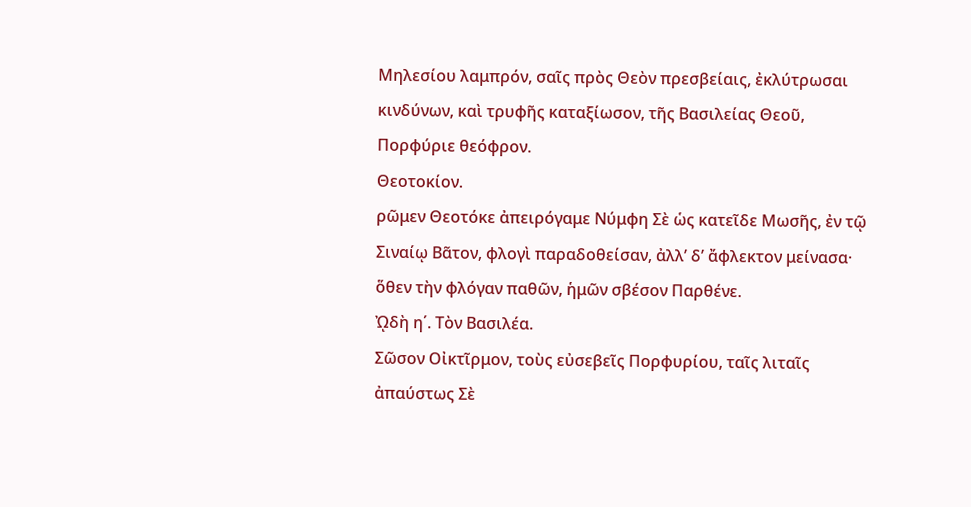Μηλεσίου λαμπρόν, σαῖς πρὸς Θεὸν πρεσβείαις, ἐκλύτρωσαι κινδύνων, καὶ τρυφῆς καταξίωσον, τῆς Βασιλείας Θεοῦ, Πορφύριε θεόφρον.
Θεοτοκίον.
ρῶμεν Θεοτόκε ἀπειρόγαμε Νύμφη Σὲ ὡς κατεῖδε Μωσῆς, ἐν τῷ Σιναίῳ Βᾶτον, φλογὶ παραδοθείσαν, ἀλλ’ δ’ ἄφλεκτον μείνασα· ὅθεν τὴν φλόγαν παθῶν, ἡμῶν σβέσον Παρθένε.
ᾨδὴ η΄. Τὸν Βασιλέα.
Σῶσον Οἰκτῖρμον, τοὺς εὐσεβεῖς Πορφυρίου, ταῖς λιταῖς ἀπαύστως Σὲ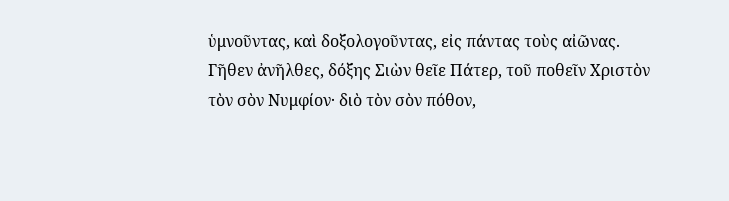ὑμνοῦντας, καὶ δοξολογοῦντας, εἰς πάντας τοὺς αἰῶνας.
Γῆθεν ἀνῆλθες, δόξης Σιὼν θεῖε Πάτερ, τοῦ ποθεῖν Χριστὸν τὸν σὸν Νυμφίον· διὸ τὸν σὸν πόθον,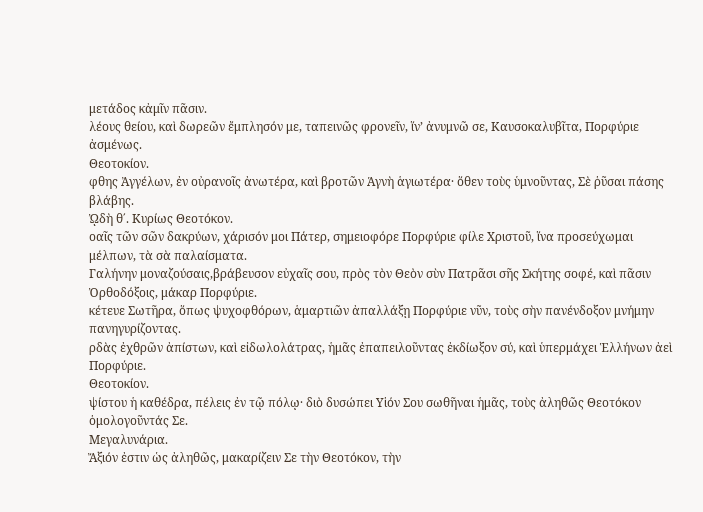μετάδος κἀμῖν πᾶσιν.
λέους θείου, καὶ δωρεῶν ἔμπλησόν με, ταπεινῶς φρονεῖν, ἵν’ ἀνυμνῶ σε, Καυσοκαλυβῖτα, Πορφύριε ἀσμένως.
Θεοτοκίον.
φθης Ἀγγέλων, ἐν οὐρανοῖς ἀνωτέρα, καὶ βροτῶν Ἁγνὴ ἁγιωτέρα· ὅθεν τοὺς ὑμνοῦντας, Σὲ ῥῦσαι πάσης βλάβης.
ᾨδὴ θ΄. Κυρίως Θεοτόκον.
οαῖς τῶν σῶν δακρύων, χάρισόν μοι Πάτερ, σημειοφόρε Πορφύριε φίλε Χριστοῦ, ἵνα προσεύχωμαι μέλπων, τὰ σὰ παλαίσματα.
Γαλήνην μοναζούσαις,βράβευσον εὐχαῖς σου, πρὸς τὸν Θεὸν σὺν Πατρᾶσι σῆς Σκήτης σοφέ, καὶ πᾶσιν Ὀρθοδόξοις, μάκαρ Πορφύριε.
κέτευε Σωτῆρα, ὅπως ψυχοφθόρων, ἁμαρτιῶν ἀπαλλάξῃ Πορφύριε νῦν, τοὺς σὴν πανένδοξον μνήμην πανηγυρίζοντας.
ρδὰς ἐχθρῶν ἀπίστων, καὶ εἰδωλολάτρας, ἡμᾶς ἐπαπειλοῦντας ἐκδίωξον σύ, καὶ ὑπερμάχει Ἑλλήνων ἀεὶ Πορφύριε.
Θεοτοκίον.
ψίστου ἡ καθέδρα, πέλεις ἐν τῷ πόλῳ· διὸ δυσώπει Υἱόν Σου σωθῆναι ἡμᾶς, τοὺς ἀληθῶς Θεοτόκον ὁμολογοῦντάς Σε.
Μεγαλυνάρια.
Ἄξιόν ἐστιν ὡς ἀληθῶς, μακαρίζειν Σε τὴν Θεοτόκον, τὴν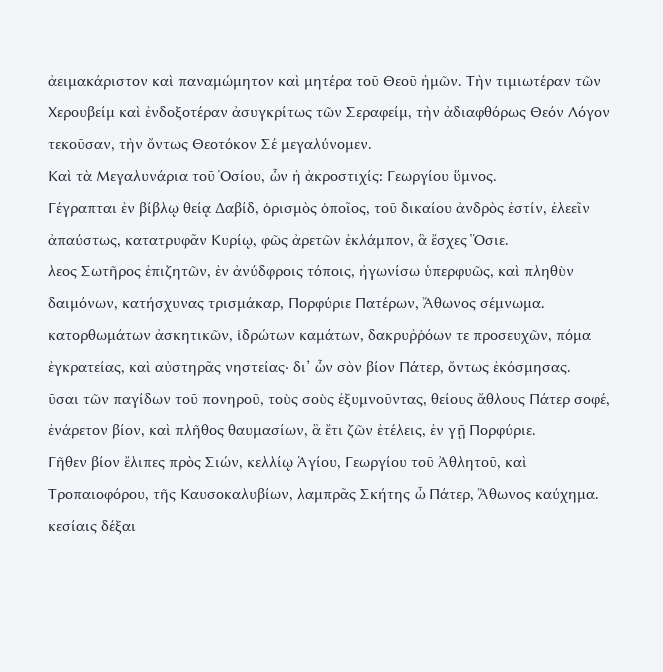ἀειμακάριστον καὶ παναμώμητον καὶ μητέρα τοῦ Θεοῦ ἡμῶν. Τὴν τιμιωτέραν τῶν Χερουβείμ καὶ ἐνδοξοτέραν ἀσυγκρίτως τῶν Σεραφείμ, τὴν ἀδιαφθόρως Θεόν Λόγον τεκοῦσαν, τὴν ὄντως Θεοτόκον Σέ μεγαλύνομεν.
Καὶ τὰ Μεγαλυνάρια τοῦ Ὁσίου, ὧν ἡ ἀκροστιχίς: Γεωργίου ὕμνος.
Γέγραπται ἐν βίβλῳ θείᾳ Δαβίδ, ὁρισμὸς ὁποῖος, τοῦ δικαίου ἀνδρὸς ἐστίν, ἐλεεῖν ἀπαύστως, κατατρυφᾶν Κυρίῳ, φῶς ἀρετῶν ἐκλάμπον, ἃ ἔσχες Ὅσιε.
λεος Σωτῆρος ἐπιζητῶν, ἐν ἀνύδφροις τόποις, ἠγωνίσω ὑπερφυῶς, καὶ πληθὺν δαιμόνων, κατήσχυνας τρισμάκαρ, Πορφύριε Πατέρων, Ἄθωνος σέμνωμα.
κατορθωμάτων ἀσκητικῶν, ἱδρώτων καμάτων, δακρυῤῥόων τε προσευχῶν, πόμα ἐγκρατείας, καὶ αὐστηρᾶς νηστείας· δι’ ὧν σὸν βίον Πάτερ, ὄντως ἐκόσμησας.
ῦσαι τῶν παγίδων τοῦ πονηροῦ, τοὺς σοὺς ἐξυμνοῦντας, θείους ἄθλους Πάτερ σοφέ, ἐνάρετον βίον, καὶ πλῆθος θαυμασίων, ἃ ἔτι ζῶν ἐτέλεις, ἐν γῇ Πορφύριε.
Γῆθεν βίον ἔλιπες πρὸς Σιών, κελλίῳ Ἁγίου, Γεωργίου τοῦ Ἀθλητοῦ, καὶ Τροπαιοφόρου, τῆς Καυσοκαλυβίων, λαμπρᾶς Σκήτης ὦ Πάτερ, Ἄθωνος καύχημα.
κεσίαις δέξαι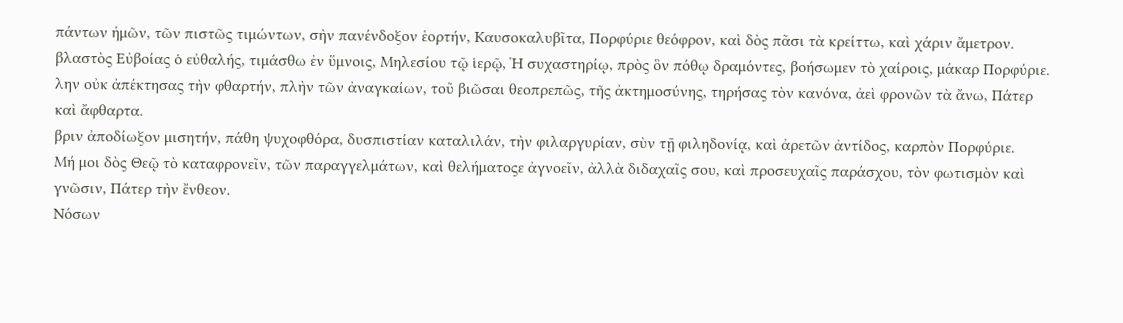πάντων ἡμῶν, τῶν πιστῶς τιμώντων, σὴν πανένδοξον ἑορτήν, Καυσοκαλυβῖτα, Πορφύριε θεόφρον, καὶ δὸς πᾶσι τὰ κρείττω, καὶ χάριν ἄμετρον.
βλαστὸς Εὐβοίας ὁ εὐθαλής, τιμάσθω ἐν ὕμνοις, Μηλεσίου τῷ ἱερῷ, Ἡ συχαστηρίῳ, πρὸς ὃν πόθῳ δραμόντες, βοήσωμεν τὸ χαίροις, μάκαρ Πορφύριε.
λην οὐκ ἀπέκτησας τὴν φθαρτήν, πλὴν τῶν ἀναγκαίων, τοῦ βιῶσαι θεοπρεπῶς, τῆς ἀκτημοσύνης, τηρήσας τὸν κανόνα, ἀεὶ φρονῶν τὰ ἄνω, Πάτερ καὶ ἄφθαρτα.
βριν ἀποδίωξον μισητήν, πάθη ψυχοφθόρα, δυσπιστίαν καταλιλάν, τὴν φιλαργυρίαν, σὺν τῇ φιληδονίᾳ, καὶ ἀρετῶν ἀντίδος, καρπὸν Πορφύριε.
Μή μοι δὸς Θεῷ τὸ καταφρονεῖν, τῶν παραγγελμάτων, καὶ θελήματοςε ἀγνοεῖν, ἀλλὰ διδαχαῖς σου, καὶ προσευχαῖς παράσχου, τὸν φωτισμὸν καὶ γνῶσιν, Πάτερ τὴν ἔνθεον.
Νόσων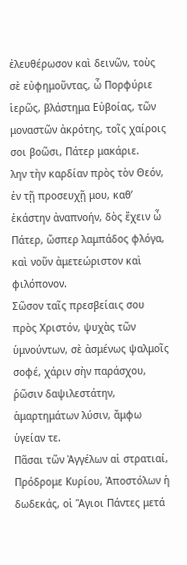ἐλευθέρωσον καὶ δεινῶν, τοὺς σὲ εὐφημοῦντας, ὦ Πορφύριε ἱερῶς, βλάστημα Εὐβοίας, τῶν μοναστῶν ἀκρότης, τοῖς χαίροις σοι βοῶσι, Πάτερ μακάριε.
λην τὴν καρδίαν πρὸς τὸν Θεόν, ἐν τῇ προσευχῇ μου, καθ’ ἑκάστην ἀναπνοήν, δὸς ἔχειν ὦ Πάτερ, ὥσπερ λαμπάδος φλόγα, καὶ νοῦν ἀμετεώριστον καὶ φιλόπονον.
Σῶσον ταῖς πρεσβείαις σου πρὸς Χριστόν, ψυχὰς τῶν ὑμνούντων, σὲ ἀσμένως ψαλμοῖς σοφέ, χάριν σὴν παράσχου, ῥῶσιν δαψιλεστάτην, ἁμαρτημάτων λύσιν, ἄμφω ὑγείαν τε.
Πᾶσαι τῶν Ἀγγέλων αἱ στρατιαί, Πρόδρομε Κυρίου, Ἀποστόλων ἡ δωδεκάς, οἱ Ἅγιοι Πάντες μετά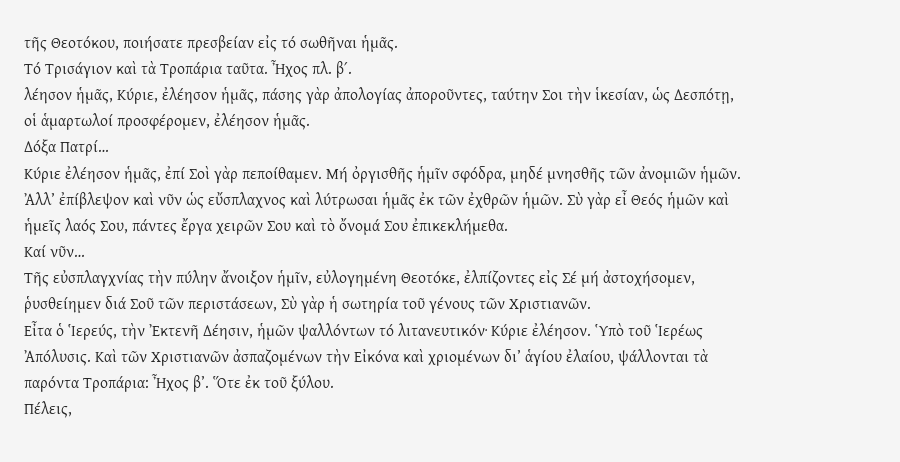τῆς Θεοτόκου, ποιήσατε πρεσβείαν εἰς τό σωθῆναι ἡμᾶς.
Τό Τρισάγιον καὶ τὰ Τροπάρια ταῦτα. Ἦχος πλ. β΄.
λέησον ἡμᾶς, Κύριε, ἐλέησον ἡμᾶς, πάσης γὰρ ἀπολογίας ἀποροῦντες, ταύτην Σοι τὴν ἱκεσίαν, ὡς Δεσπότῃ, οἱ ἁμαρτωλοί προσφέρομεν, ἐλέησον ἡμᾶς.
Δόξα Πατρί…
Κύριε ἐλέησον ἡμᾶς, ἐπί Σοὶ γὰρ πεποίθαμεν. Μή ὀργισθῆς ἡμῖν σφόδρα, μηδέ μνησθῆς τῶν ἀνομιῶν ἡμῶν. Ἀλλ’ ἐπίβλεψον καὶ νῦν ὡς εὔσπλαχνος καὶ λύτρωσαι ἡμᾶς ἐκ τῶν ἐχθρῶν ἡμῶν. Σὺ γὰρ εἶ Θεός ἡμῶν καὶ ἡμεῖς λαός Σου, πάντες ἔργα χειρῶν Σου καὶ τὸ ὄνομά Σου ἐπικεκλήμεθα.
Καί νῦν…
Τῆς εὐσπλαγχνίας τὴν πύλην ἄνοιξον ἡμῖν, εὐλογημένη Θεοτόκε, ἐλπίζοντες εἰς Σέ μή ἀστοχήσομεν, ῥυσθείημεν διά Σοῦ τῶν περιστάσεων, Σὺ γὰρ ἡ σωτηρία τοῦ γένους τῶν Χριστιανῶν.
Εἶτα ὁ Ἱερεύς, τὴν Ἐκτενῆ Δέησιν, ἡμῶν ψαλλόντων τό λιτανευτικόν· Κύριε ἐλέησον. Ὑπὸ τοῦ Ἱερέως Ἀπόλυσις. Καὶ τῶν Χριστιανῶν ἀσπαζομένων τὴν Εἰκόνα καὶ χριομένων δι’ ἁγίου ἐλαίου, ψάλλονται τὰ παρόντα Τροπάρια: Ἦχος β’. Ὅτε ἐκ τοῦ ξύλου.
Πέλεις,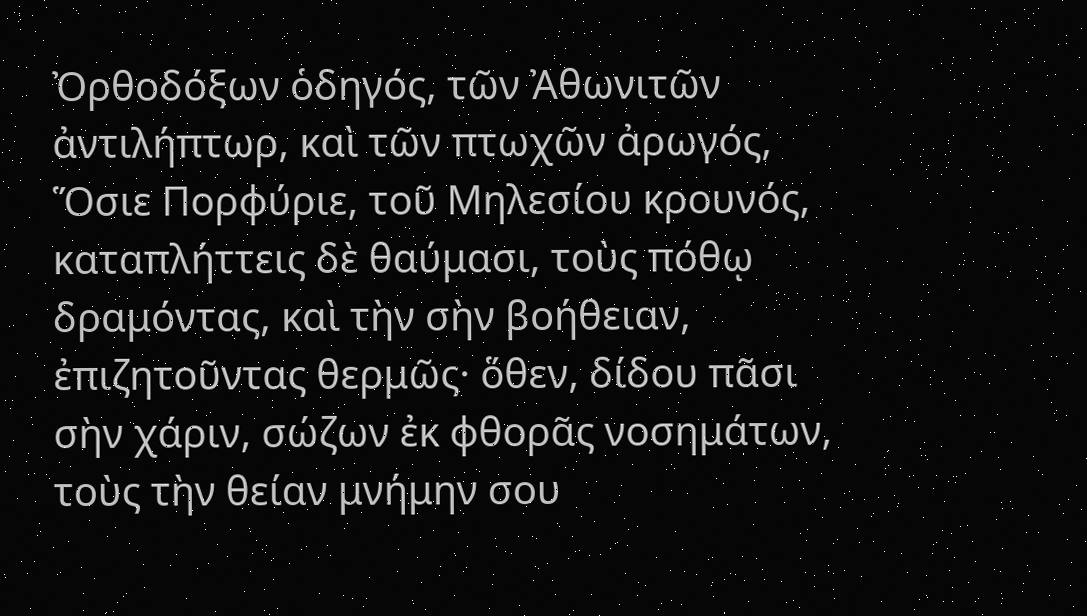Ὀρθοδόξων ὁδηγός, τῶν Ἀθωνιτῶν ἀντιλήπτωρ, καὶ τῶν πτωχῶν ἀρωγός, Ὅσιε Πορφύριε, τοῦ Μηλεσίου κρουνός, καταπλήττεις δὲ θαύμασι, τοὺς πόθῳ δραμόντας, καὶ τὴν σὴν βοήθειαν, ἐπιζητοῦντας θερμῶς· ὅθεν, δίδου πᾶσι σὴν χάριν, σώζων ἐκ φθορᾶς νοσημάτων, τοὺς τὴν θείαν μνήμην σου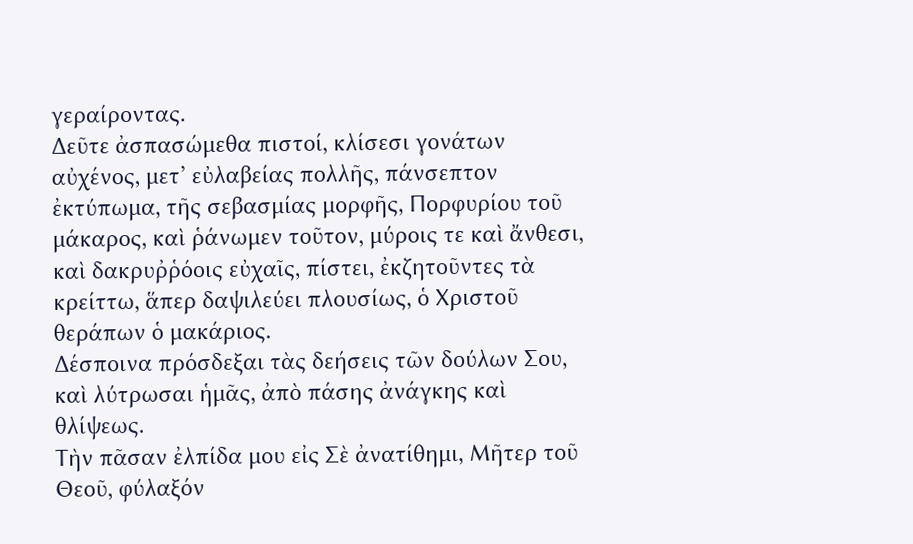γεραίροντας.
Δεῦτε ἀσπασώμεθα πιστοί, κλίσεσι γονάτων αὐχένος, μετ’ εὐλαβείας πολλῆς, πάνσεπτον ἐκτύπωμα, τῆς σεβασμίας μορφῆς, Πορφυρίου τοῦ μάκαρος, καὶ ῥάνωμεν τοῦτον, μύροις τε καὶ ἄνθεσι, καὶ δακρυῤῥόοις εὐχαῖς, πίστει, ἐκζητοῦντες τὰ κρείττω, ἅπερ δαψιλεύει πλουσίως, ὁ Χριστοῦ θεράπων ὁ μακάριος.
Δέσποινα πρόσδεξαι τὰς δεήσεις τῶν δούλων Σου, καὶ λύτρωσαι ἡμᾶς, ἀπὸ πάσης ἀνάγκης καὶ θλίψεως.
Τὴν πᾶσαν ἐλπίδα μου εἰς Σὲ ἀνατίθημι, Μῆτερ τοῦ Θεοῦ, φύλαξόν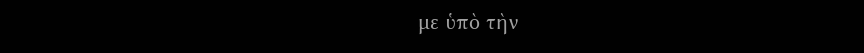με ὑπὸ τὴν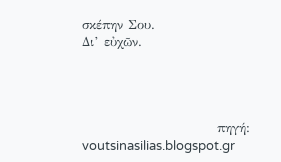σκέπην Σου.
Δι’ εὐχῶν.




                           πηγή: voutsinasilias.blogspot.gr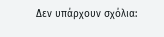Δεν υπάρχουν σχόλια: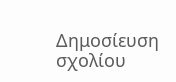Δημοσίευση σχολίου